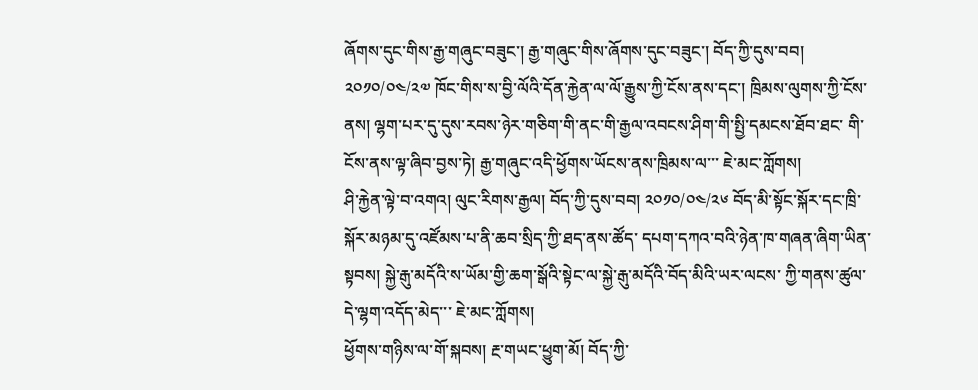ཞོགས་དུང་གིས་རྒྱ་གཞུང་བཟུང་། རྒྱ་གཞུང་གིས་ཞོགས་དུང་བཟུང་། བོད་ཀྱི་དུས་བབ། ༢༠༡༠/༠༤/༢༧ ཁོང་གིས་ས་བྱི་ལོའི་དོན་རྐྱེན་ལ་ལོ་རྒྱུས་ཀྱི་ངོས་ནས་དང་། ཁྲིམས་ལུགས་ཀྱི་ངོས་ནས། ལྷག་པར་དུ་དུས་རབས་ཉེར་གཅིག་གི་ནང་གི་རྒྱལ་འབངས་ཤིག་གི་སྤྱི་དམངས་ཐོབ་ཐང་ གི་ངོས་ནས་ལྟ་ཞིབ་བྱས་ཏེ། རྒྱ་གཞུང་འདི་ཕྱོགས་ཡོངས་ནས་ཁྲིམས་ལ་་་ ཇེ་མང་ཀློགས།
ཤི་རྐྱེན་ལྟེ་བ་འགའ། ལུང་རིགས་རྒྱལ། བོད་ཀྱི་དུས་བབ། ༢༠༡༠/༠༤/༢༦ བོད་མི་སྟོང་སྐོར་དང་ཁྲི་སྐོར་མཉམ་དུ་འཛོམས་པ་ནི་ཆབ་སྲིད་ཀྱི་ཐད་ནས་ཚོད་ དཔག་དཀའ་བའི་ཉེན་ཁ་གཞན་ཞིག་ཡིན་སྟབས། སྐྱེ་རྒུ་མདོའི་ས་ཡོམ་གྱི་ཆག་སྒོའི་སྟེང་ལ་སྐྱེ་རྒུ་མདོའི་བོད་མིའི་ཡར་ལངས་ ཀྱི་གནས་ཚུལ་དེ་ལྷག་འདོད་མེད་་་ ཇེ་མང་ཀློགས།
ཕྱོགས་གཉིས་ལ་གོ་སྐབས། རྔ་གཡང་ཕྱུག་མོ། བོད་ཀྱི་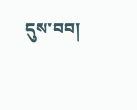དུས་བབ།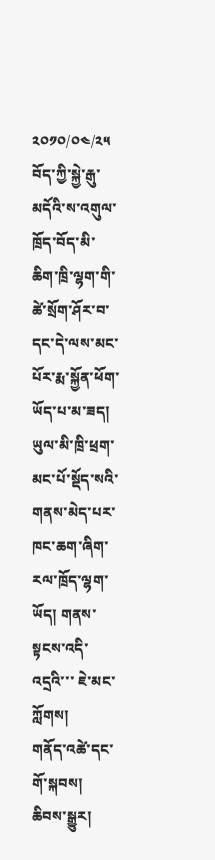༢༠༡༠/༠༤/༢༥ བོད་ཀྱི་སྐྱེ་རྒུ་མདོའི་ས་འགུལ་ཁྲོད་བོད་མི་ཆིག་ཁྲི་ལྷག་གི་ཚེ་སྲོག་ཤོར་བ་དང་དེ་ལས་མང་པོར་རྨ་སྐྱོན་ཕོག་ཡོད་པ་མ་ཟད། ཡུལ་མི་ཁྲི་ཕྲག་མང་པོ་སྡོད་སའི་གནས་མེད་པར་ཁང་ཆག་ཞིག་རལ་ཁྲོད་ལྷག་ཡོད། གནས་སྟངས་འདི་འདྲའི་་་ ཇེ་མང་ཀློགས།
གནོད་འཚེ་དང་གོ་སྐབས། ཆིབས་སྒྱུར།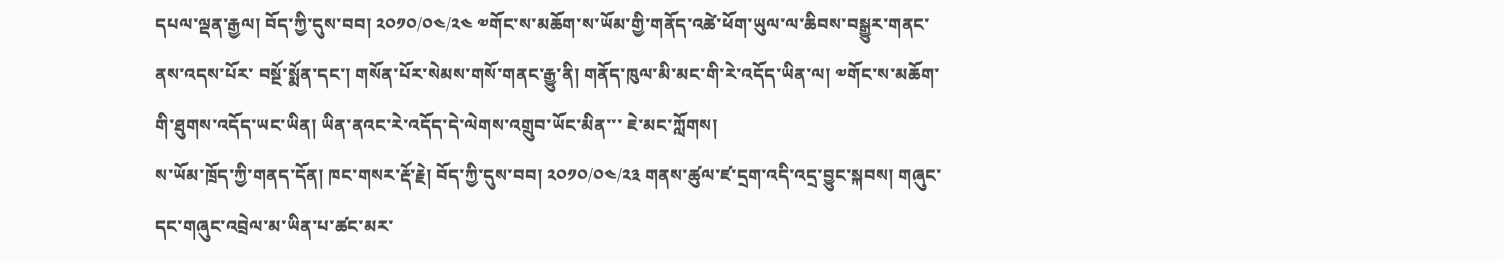དཔལ་ལྡན་རྒྱལ། བོད་ཀྱི་དུས་བབ། ༢༠༡༠/༠༤/༢༤ ༧གོང་ས་མཆོག་ས་ཡོམ་གྱི་གནོད་འཚེ་ཕོག་ཡུལ་ལ་ཆིབས་བསྒྱུར་གནང་ནས་འདས་པོར་ བསྔོ་སྨོན་དང་། གསོན་པོར་སེམས་གསོ་གནང་རྒྱུ་ནི། གནོད་ཁུལ་མི་མང་གི་རེ་འདོད་ཡིན་ལ། ༧གོང་ས་མཆོག་གི་ཐུགས་འདོད་ཡང་ཡིན། ཡིན་ནའང་རེ་འདོད་དེ་ལེགས་འགྲུབ་ཡོང་མིན་་་ ཇེ་མང་ཀློགས།
ས་ཡོམ་ཁྲོད་ཀྱི་གནད་དོན། ཁང་གསར་རྡོ་རྗེ། བོད་ཀྱི་དུས་བབ། ༢༠༡༠/༠༤/༢༣ གནས་ཚུལ་ཛ་དྲག་འདི་འདྲ་བྱུང་སྐབས། གཞུང་དང་གཞུང་འབྲེལ་མ་ཡིན་པ་ཚང་མར་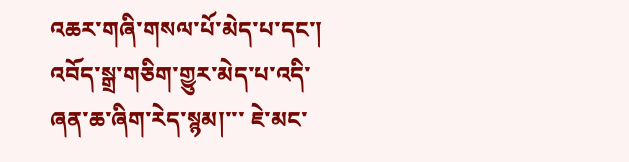འཆར་གཞི་གསལ་པོ་མེད་པ་དང་། འབོད་སྒྲ་གཅིག་གྱུར་མེད་པ་འདི་ཞན་ཆ་ཞིག་རེད་སྙམ།་་་ ཇེ་མང་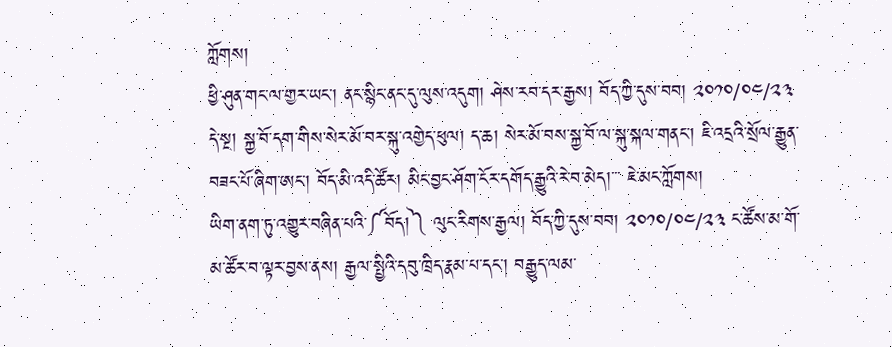ཀློགས།
ཕྱི་ཤུན་གང་ལ་གྱར་ཡང་། ནང་སྙིང་ནང་དུ་ལུས་འདུག། ཤེས་རབ་དར་རྒྱས། བོད་ཀྱི་དུས་བབ། ༢༠༡༠/༠༤/༢༣ དེ་སྔ། སྐྱ་བོ་དག་གིས་སེར་མོ་བར་སྐུ་འགྱེད་ཕུལ། ད་ཆ། སེར་མོ་བས་སྐྱ་བོ་ལ་སྐུ་སྐལ་གནང་། ཇི་འདྲའི་སྲོལ་རྒྱུན་བཟང་པོ་ཞིག་ཨང་། བོད་མི་འདི་ཚོར། མིང་བྱང་ཤོག་ངོར་དགོད་རྒྱུའི་རེ་བ་མེད།་་་ ཇེ་མང་ཀློགས།
ཡིག་ནག་ཏུ་འགྱུར་བཞིན་པའི་༼བོད།༽ ལུང་རིགས་རྒྱལ། བོད་ཀྱི་དུས་བབ། ༢༠༡༠/༠༤/༢༣ ང་ཚོས་མ་གོ་མ་ཚོར་བ་ལྟར་བྱས་ནས། རྒྱལ་སྤྱིའི་དབུ་ཁྲིད་རྣམ་པ་དང་། བརྒྱུད་ལམ་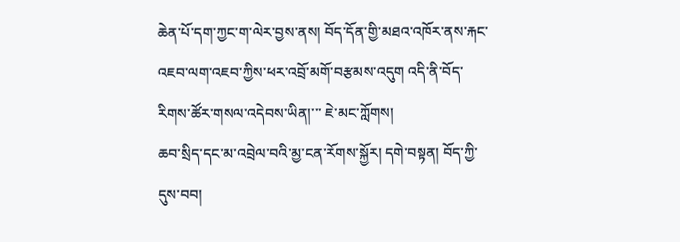ཆེན་པོ་དག་ཀྱང་ག་ལེར་བྱས་ནས། བོད་དོན་གྱི་མཐའ་འཁོར་ནས་རྐང་འཇབ་ལག་འཇབ་ཀྱིས་ཕར་འབྲོ་མགོ་བརྩམས་འདུག འདི་ནི་བོད་རིགས་ཚོར་གསལ་འདེབས་ཡིན།་་་ ཇེ་མང་ཀློགས།
ཆབ་སྲིད་དང་མ་འབྲེལ་བའི་མྱ་ངན་རོགས་སྐྱོར། དགེ་བསྟན། བོད་ཀྱི་དུས་བབ།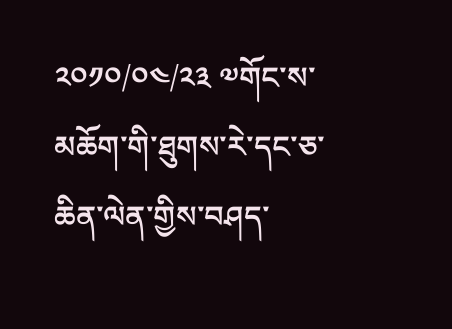༢༠༡༠/༠༤/༢༣ ༧གོང་ས་མཆོག་གི་ཐུགས་རེ་དང་ཅ་ཆིན་ལེན་གྱིས་བཤད་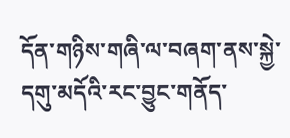དོན་གཉིས་གཞི་ལ་བཞག་ནས་སྐྱེ་དགུ་མདོའི་རང་བྱུང་གནོད་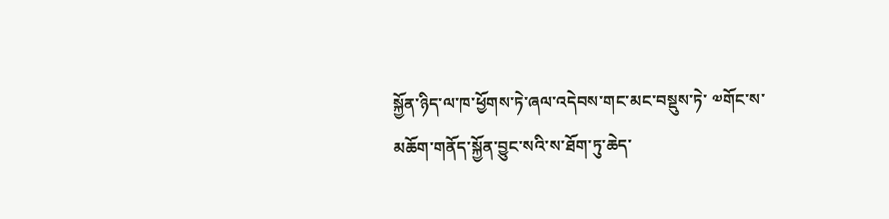སྐྱོན་ཉིད་ལ་ཁ་ཕྱོགས་ཏེ་ཞལ་འདེབས་གང་མང་བསྡུས་ཏེ་ ༧གོང་ས་མཆོག་གནོད་སྐྱོན་བྱུང་སའི་ས་ཐོག་ཏུ་ཆེད་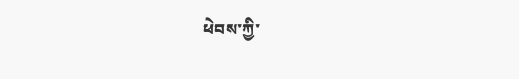ཕེབས་ཀྱི་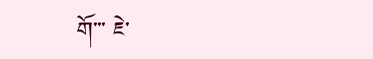གོ་་་ ཇེ་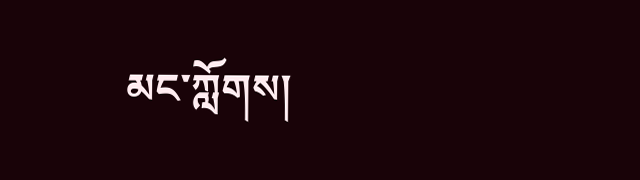མང་ཀློགས།